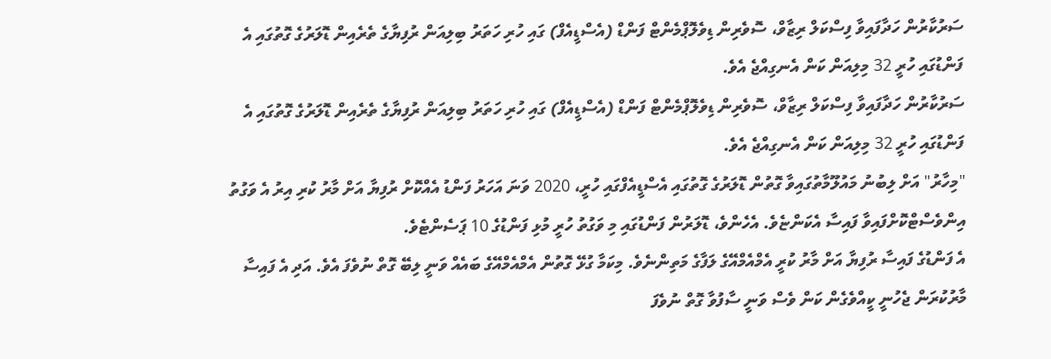ސަރުކާރުން ހަދާފައިވާ ފިސްކަލް ރިޒާވް، ސޮވެރިން ޑިވެލޮޕްމެންޓް ފަންޑް (އެސްޑީއެފް) ގައި ހުރި ހަތަރު ބިލިއަން ރުފިޔާގެ ތެރެއިން ޑޮލަރުގެ ގޮތުގައި އެ ފަންޑުގައި ހުރީ 32 މިލިއަން ކަން އެނގިއްޖެ އެވެ.
ސަރުކާރުން ހަދާފައިވާ ފިސްކަލް ރިޒާވް، ސޮވެރިން ޑިވެލޮޕްމެންޓް ފަންޑް (އެސްޑީއެފް) ގައި ހުރި ހަތަރު ބިލިއަން ރުފިޔާގެ ތެރެއިން ޑޮލަރުގެ ގޮތުގައި އެ ފަންޑުގައި ހުރީ 32 މިލިއަން ކަން އެނގިއްޖެ އެވެ.
"މިހާރު" އަށް ލިބުނު މައުލޫމާތުގައިވާ ގޮތުން ޑޮލަރުގެ ގޮތުގައި އެސްޑީއެފްގައި ހުރީ، 2020 ވަނަ އަހަރު ފަންޑު އެއްކޮށް ރުފިޔާ އަށް މާރު ކުރި އިރު އެ ވަގުތު އިންވެސްޓްކޮށްފައިވާ ފައިސާ އެކަންޏެވެ. އެހެންވެ، ޑޮލަރުން ފަންޑުގައި މި ވަގުތު ހުރީ މުޅި ފަންޑުގެ 10 ޕަސެންޓެވެ.
އެ ފަންޑުގެ ފައިސާ ރުފިޔާ އަށް މާރު ކުރީ އެމްއެމްއޭގެ ލަފާގެ މަތިންނެވެ. މިކަމާ ގުޅޭ ގޮތުން އެމްއެމްއޭގެ ބައެއް ވަނީ ލިބޭ ގޮތް ނުވެފަ އެވެ. އަދި އެ ފައިސާ މާރުކުރަން ޖެހުނީ ކީއްވެގެން ކަން ވެސް ވަނީ ސާފުވާ ގޮތް ނުވެފަ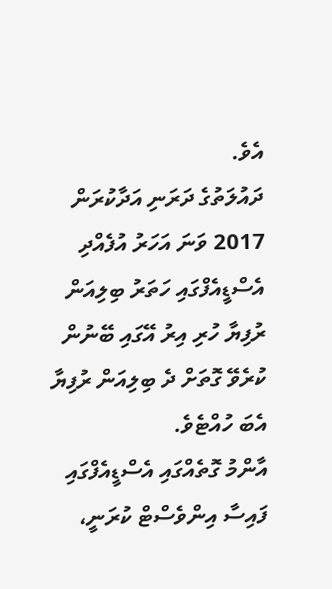އެވެ.
ދައުލަތުގެ ދަރަނި އަދާކުރަން 2017 ވަނަ އަހަރު އުފެއްދި އެސްޑީއެފްގައި ހަތަރު ބިލިއަން ރުފިޔާ ހުރި އިރު އޭގައި ބޭނުން ކުރެވޭ ގޮތަށް ދެ ބިލިއަން ރުފިޔާ އެބަ ހުއްޓެވެ.
އާންމު ގޮތެއްގައި އެސްޑީއެފްގައި ފައިސާ އިންވެސްޓް ކުރަނީ،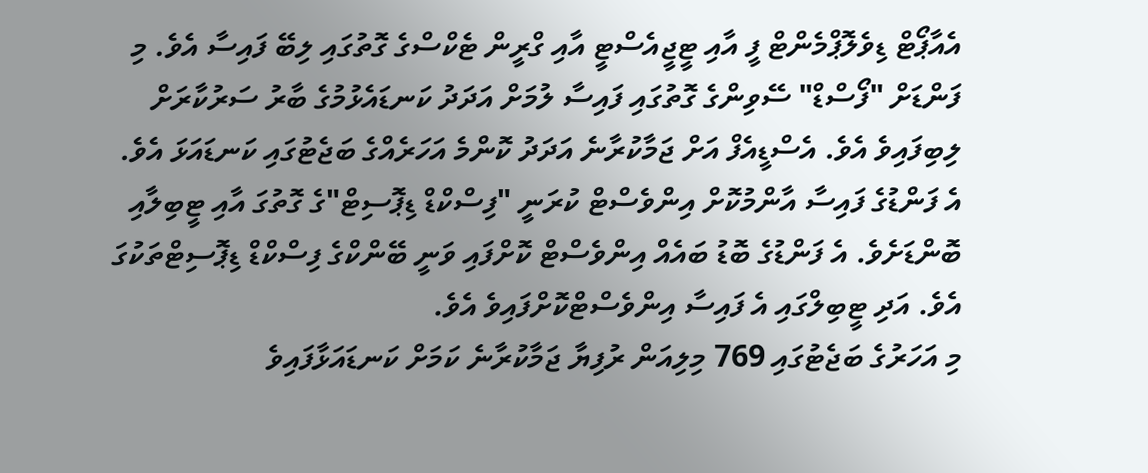އެއާޕޯޓް ޑިވެލޮޕްމެންޓް ފީ އާއި ޓީޖީއެސްޓީ އާއި ގްރީން ޓެކްސްގެ ގޮތުގައި ލިބޭ ފައިސާ އެވެ. މި ފަންޑަށް "ފޯސްޑް" ސޭވިންގެ ގޮތުގައި ފައިސާ ލުމަށް އަދަދު ކަނޑައެޅުމުގެ ބާރު ސަރުކާރަށް ލިބިފައިވެ އެވެ. އެސްޑީއެފް އަށް ޖަމާކުރާނެ އަދަދު ކޮންމެ އަހަރެއްގެ ބަޖެޓުގައި ކަނޑައަޅަ އެވެ.
އެ ފަންޑުގެ ފައިސާ އާންމުކޮށް އިންވެސްޓް ކުރަނީ "ފިސްކްޑް ޑިޕޮސިޓް"ގެ ގޮތުގަ އާއި ޓީބިލާއި ބޮންޑަށެވެ. އެ ފަންޑުގެ ބޮޑު ބައެއް އިންވެސްޓް ކޮށްފައި ވަނީ ބޭންކްގެ ފިސްކްޑް ޑިޕޮސިޓްތަކުގަ އެވެ. އަދި ޓީބިލްގައި އެ ފައިސާ އިންވެސްޓްކޮށްފައިވެ އެވެ.
މި އަހަރުގެ ބަޖެޓުގައި 769 މިލިއަން ރުފިޔާ ޖަމާކުރާނެ ކަމަށް ކަނޑައަޅާފައިވެ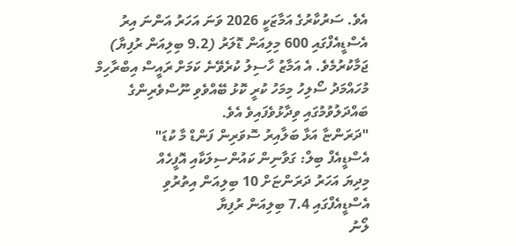އެވެ. ސަރުކާރުގެ އަމާޒަކީ 2026 ވަނަ އަހަރު އަންނަ އިރު އެސްޑީއެފްގައި 600 މިލިއަން ޑޮލަރު (9.2 ބިލިއަން ރުފިޔާ) ޖަމާކުރުމެވެ. އެ އަމާޒު ހާސިލު ކުރެވޭނެ ކަމަށް ރައީސް އިބްރާހިމް މުހައްމަދު ސޯލިހު މިމަހު ކުރީ ކޮޅު ބޭއްވެވި ނޫސްވެރިންގެ ބައްދަލުވުމުގައި ވިދާޅުވެފައިވެ އެވެ.
"ދަރަންޏާ އަޅާ ބަލާއިރު ސޮވަރިން ފަންޑް މާ ކުޑަ"
އެސްޑީއެފް ބިލް: ގަވާނިން ކައުންސިލަކާއި އޮފީހެއް
މިދިޔަ އަހަރު ދަރަންޏަށް 10 ބިލިއަން އިތުރުވި
އެސްޑީއެފްގައި 7.4 ބިލިއަން ރުފިޔާ
ލޯނު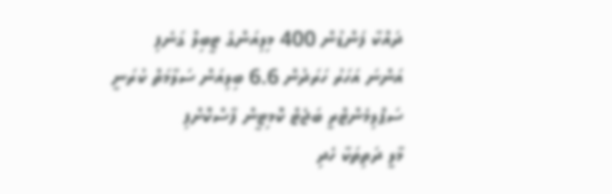ދައްކާ ފަންޑުން 400 މިލިއަންގެ ޓީބިލް ގަނެފި
އަންނަ އަހަރު ހަރަދުން 6.6 ބިލިއަން ސަލާމަތް ކުރަނީ
ސަޕްލިމެންޓްރީ ބަޖެޓް ކޮމިޓީން ފާސްކޮށްފި
މާލީ ދަތިތަކާ ހެދި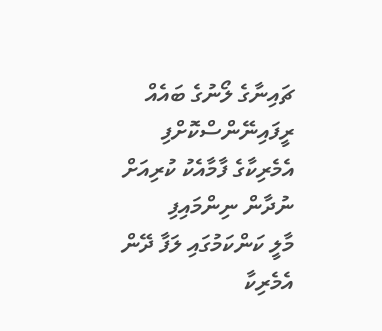ޗައިނާގެ ލޯނުގެ ބައެއް ރީފައިނޭންސްކޮށްފި
އެމެރިކާގެ ފާމާއެކު ކުރިއަށް ނުދާން ނިންމައިފި
މާލީ ކަންކަމުގައި ލަފާ ދޭން އެމެރިކާ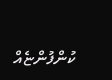ކުންފުންޏެއް